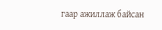гаар ажиллаж байсан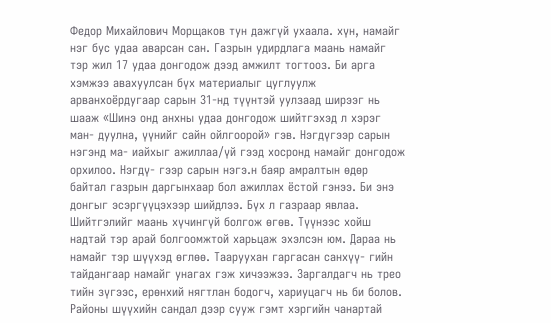Федор Михайлович Морщаков тун дажгүй ухаала. хүн, намайг нэг бус удаа аварсан сан. Газрын удирдлага маань намайг тэр жил 17 удаа донгодож дээд амжилт тогтооз. Би арга хэмжээ авахуулсан бүх материалыг цуглуулж арванхоёрдугаар сарын 31-нд түүнтэй уулзаад ширээг нь шааж «Шинэ онд анхны удаа донгодож шийтгэхэд л хэрэг ман- дуулна, үүнийг сайн ойлгоорой» гэв. Нэгдүгээр сарын нэгэнд ма- иайхыг ажиллаа/үй гээд хосронд намайг донгодож орхилоо. Нэгдү- гээр сарын нэгэ.н баяр амралтын өдөр байтал газрын даргынхаар бол ажиллах ёстой гэнээ. Би энэ донгыг эсэргүүцэхээр шийдлээ. Бүх л газраар явлаа. Шийтгэлийг маань хүчингүй болгож өгөв. Түүнээс хойш надтай тэр арай болгоомжтой харьцаж эхэлсэн юм. Дараа нь намайг тэр шүүхэд өглөө. Тааруухан гаргасан санхүү- гийн тайдангаар намайг унагах гэж хичээжээ. Заргалдагч нь трео тийн зүгээс, ерөнхий нягтлан бодогч, хариуцагч нь би болов. Районы шүүхийн сандал дээр сууж гэмт хэргийн чанартай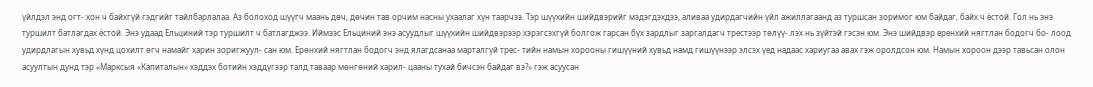үйлдэл энд огт- хон ч байхгүй гэдгийг тайлбарлалаа. Аз болоход шүүгч маань дөч, дөчин тав орчим насны ухаалаг хүн таарчээ. Тэр шүүхийн шийдвэрийг мэдэгдэхдээ, аливаа удирдагчийн үйл ажиллагаанд аз туршсан зоримог юм байдаг, байх ч ёстой. Гол нь энэ туршилт батлагдах ёстой. Энэ удаад Ельциний тэр туршилт ч батлагджээ. Иймээс Ельциний энэ асуудлыг шүүхийн шийдвэрээр хэрэгсэхгүй болгож гарсан бүх зардлыг заргалдагч трестээр төлүү- лэх нь зүйтэй гэсэн юм. Энэ шийдвэр еренхий нягтлан бодогч бо- лоод удирдлагын хувьд хүнд цохилт өгч намайг харин зоригжуул- сан юм. Ерөнхий нягтлан бодогч энд ялагдсанаа марталгүй трес- тийн намын хорооны гишүүний хувьд намд гишүүнээр элсэх үед надаас хариугаа авах гэж оролдсон юм. Намын хороон дээр тавьсан олон асуултын дунд тэр «Марксыя «Капиталын» хэддэх ботийн хэддүгээр талд таваар мөнгөний харил- цааны тухай бичсэн байдаг вэ?» гэж асуусан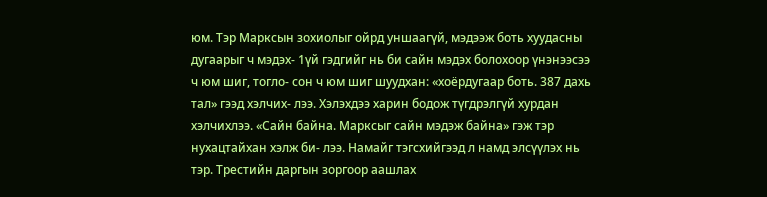юм. Тэр Марксын зохиолыг ойрд уншаагүй, мэдээж боть хуудасны дугаарыг ч мэдэх- 1үй гэдгийг нь би сайн мэдэх болохоор үнэнээсээ ч юм шиг, тогло- сон ч юм шиг шуудхан: «хоёрдугаар боть. 387 дахь тал» гээд хэлчих- лээ. Хэлэхдээ харин бодож түгдрэлгүй хурдан хэлчихлээ. «Сайн байна. Марксыг сайн мэдэж байна» гэж тэр нухацтайхан хэлж би- лээ. Намайг тэгсхийгээд л намд элсүүлэх нь тэр. Трестийн даргын зоргоор аашлах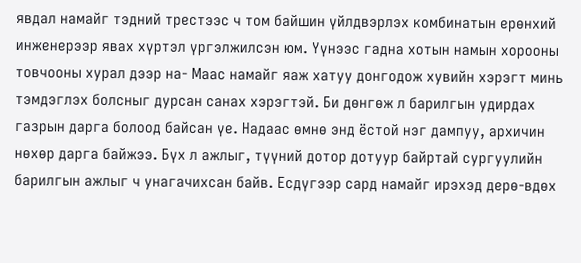явдал намайг тэдний трестээс ч том байшин үйлдвэрлэх комбинатын ерөнхий инженерээр явах хүртэл үргэлжилсэн юм. Үүнээс гадна хотын намын хорооны товчооны хурал дээр на- Маас намайг яаж хатуу донгодож хувийн хэрэгт минь тэмдэглэх болсныг дурсан санах хэрэгтэй. Би дөнгөж л барилгын удирдах газрын дарга болоод байсан үе. Надаас өмнө энд ёстой нэг дампуу, архичин нөхөр дарга байжээ. Бүх л ажлыг, түүний дотор дотуур байртай сургуулийн барилгын ажлыг ч унагачихсан байв. Есдүгээр сард намайг ирэхэд дерө-вдөх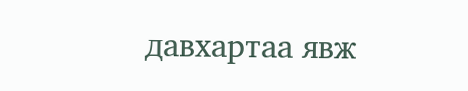давхартаа явж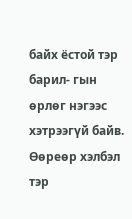байх ёстой тэр барил- гын өрлөг нэгээс хэтрээгүй байв. Өөреөр хэлбэл тэр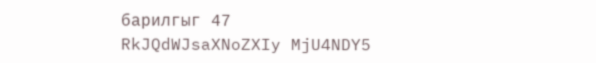барилгыг 47
RkJQdWJsaXNoZXIy MjU4NDY5